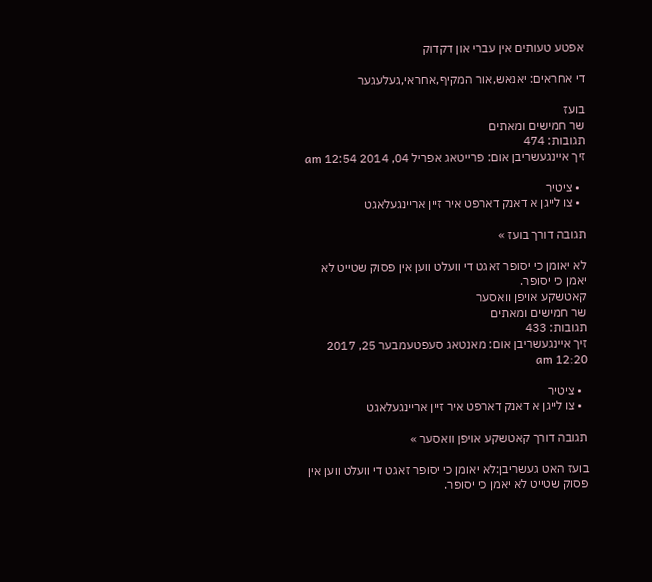אפטע טעותים אין עברי און דקדוק

די אחראים: יאנאש,אור המקיף,אחראי,געלעגער

בועז
שר חמישים ומאתים
תגובות: 474
זיך איינגעשריבן אום: פרייטאג אפריל 04, 2014 12:54 am

  • ציטיר
  • צו לייגן א דאנק דארפט איר זיין אריינגעלאגט

תגובה דורך בועז »

לא יאומן כי יסופר זאגט די וועלט ווען אין פסוק שטייט לא יאמן כי יסופר.
קאטשקע אויפן וואסער
שר חמישים ומאתים
תגובות: 433
זיך איינגעשריבן אום: מאנטאג סעפטעמבער 25, 2017 12:20 am

  • ציטיר
  • צו לייגן א דאנק דארפט איר זיין אריינגעלאגט

תגובה דורך קאטשקע אויפן וואסער »

בועז האט געשריבן:לא יאומן כי יסופר זאגט די וועלט ווען אין פסוק שטייט לא יאמן כי יסופר.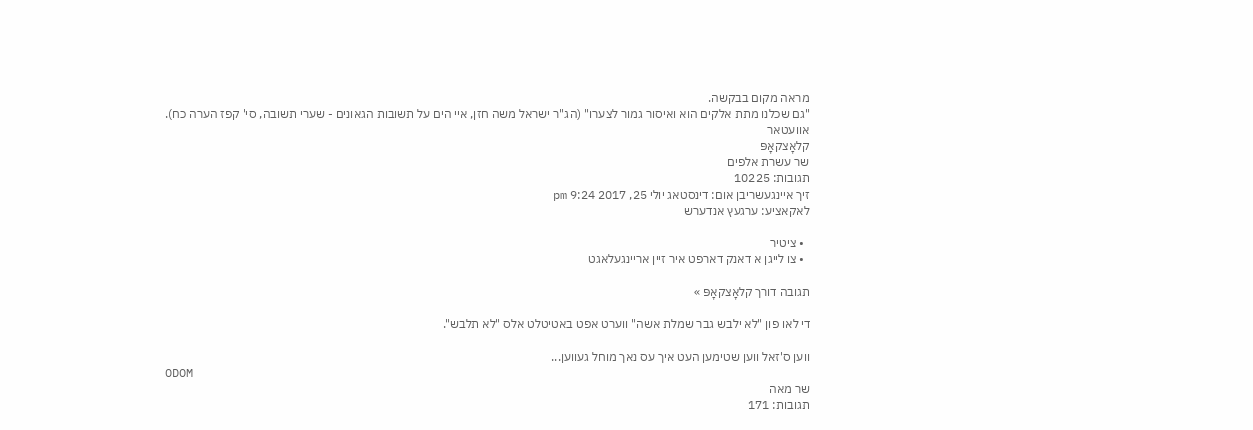מראה מקום בבקשה.
"גם שכלנו מתת אלקים הוא ואיסור גמור לצערו" (הג"ר ישראל משה חזן, איי הים על תשובות הגאונים - שערי תשובה, סי' קפז הערה כח).
אוועטאר
קלאָצקאָפּ
שר עשרת אלפים
תגובות: 10225
זיך איינגעשריבן אום: דינסטאג יולי 25, 2017 9:24 pm
לאקאציע: ערגעץ אנדערש

  • ציטיר
  • צו לייגן א דאנק דארפט איר זיין אריינגעלאגט

תגובה דורך קלאָצקאָפּ »

די לאו פון "לא ילבש גבר שמלת אשה" ווערט אפט באטיטלט אלס "לא תלבש".

ווען ס'זאל ווען שטימען העט איך עס נאך מוחל געווען...
ODOM
שר מאה
תגובות: 171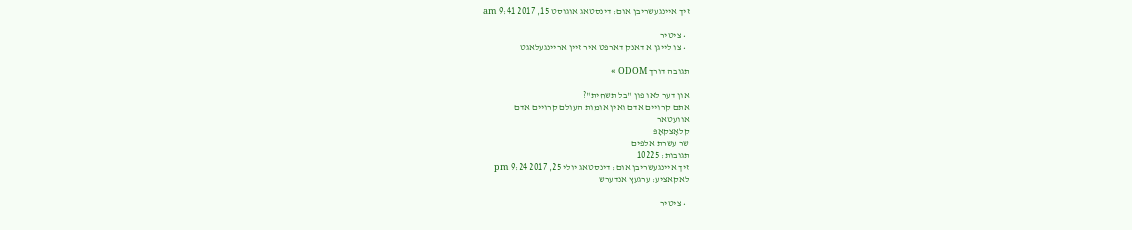זיך איינגעשריבן אום: דינסטאג אוגוסט 15, 2017 9:41 am

  • ציטיר
  • צו לייגן א דאנק דארפט איר זיין אריינגעלאגט

תגובה דורך ODOM »

און דער לאו פון "בל תשחית"?
אתם קרויים אדם ואין אומות העולם קרויים אדם
אוועטאר
קלאָצקאָפּ
שר עשרת אלפים
תגובות: 10225
זיך איינגעשריבן אום: דינסטאג יולי 25, 2017 9:24 pm
לאקאציע: ערגעץ אנדערש

  • ציטיר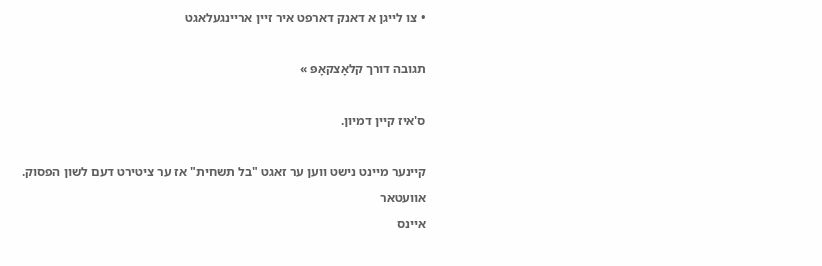• צו לייגן א דאנק דארפט איר זיין אריינגעלאגט

תגובה דורך קלאָצקאָפּ »

ס'איז קיין דמיון.

קיינער מיינט נישט ווען ער זאגט "בל תשחית" אז ער ציטירט דעם לשון הפסוק.
אוועטאר
איינס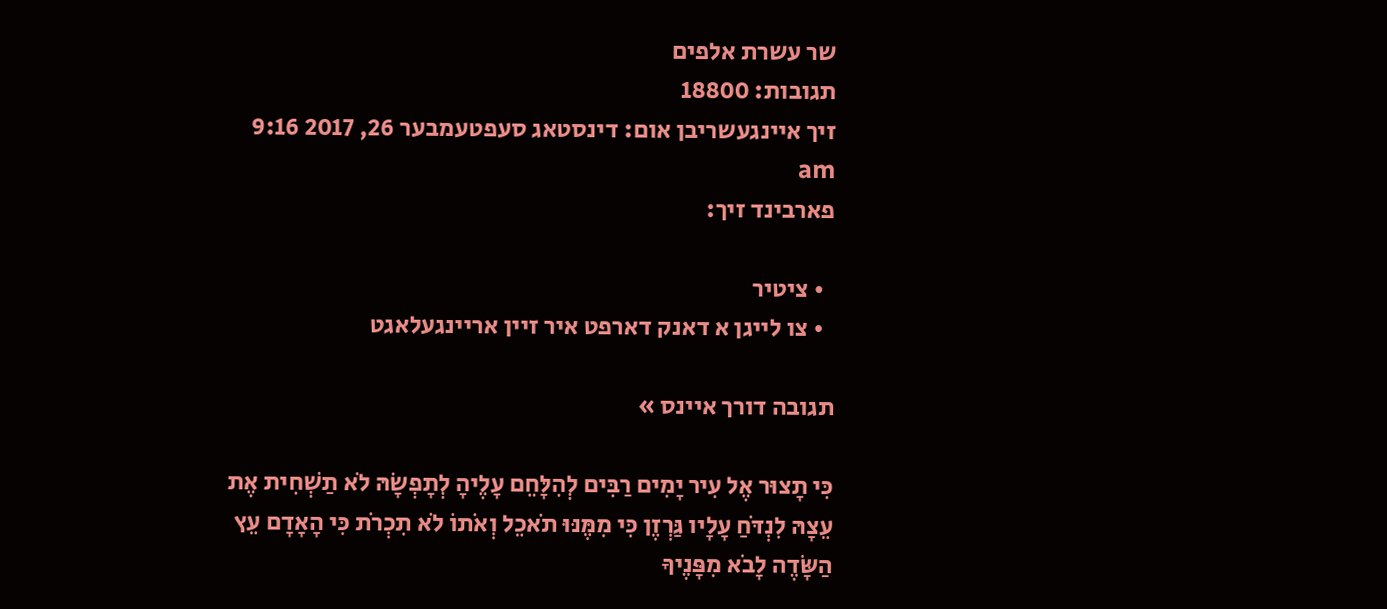שר עשרת אלפים
תגובות: 18800
זיך איינגעשריבן אום: דינסטאג סעפטעמבער 26, 2017 9:16 am
פארבינד זיך:

  • ציטיר
  • צו לייגן א דאנק דארפט איר זיין אריינגעלאגט

תגובה דורך איינס »

כִּי תָצוּר אֶל עִיר יָמִים רַבִּים לְהִלָּחֵם עָלֶיהָ לְתָפְשָׂהּ לֹא תַשְׁחִית אֶת עֵצָהּ לִנְדֹּחַ עָלָיו גַּרְזֶן כִּי מִמֶּנּוּ תֹאכֵל וְאֹתוֹ לֹא תִכְרֹת כִּי הָאָדָם עֵץ הַשָּׂדֶה לָבֹא מִפָּנֶיךָ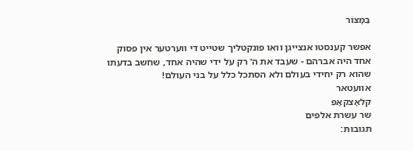בַּמָּצוֹר

אפשר קענסטו אנצייגן וואו פונקטליך שטייט די ווערטער אין פסוק
אחד היה אברהם - שעבד את ה' רק על ידי שהיה אחד, שחשב בדעתו שהוא רק יחידי בעולם ולא הסתכל כלל על בני העולם!
אוועטאר
קלאָצקאָפּ
שר עשרת אלפים
תגובות: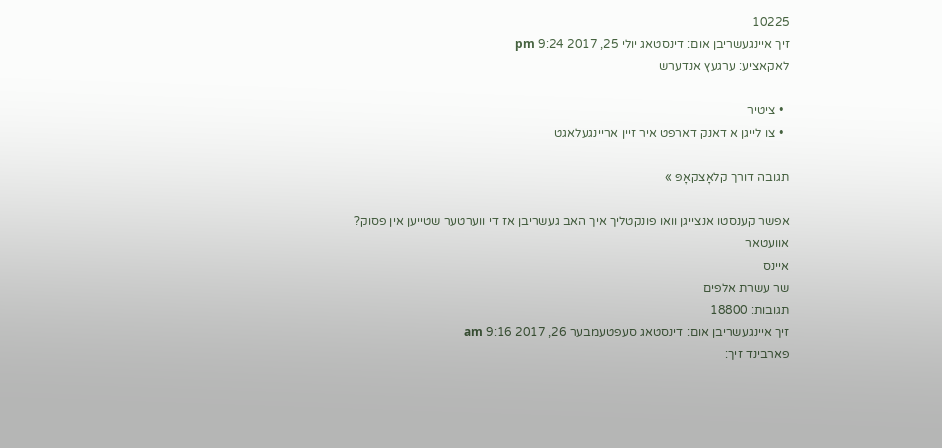10225
זיך איינגעשריבן אום: דינסטאג יולי 25, 2017 9:24 pm
לאקאציע: ערגעץ אנדערש

  • ציטיר
  • צו לייגן א דאנק דארפט איר זיין אריינגעלאגט

תגובה דורך קלאָצקאָפּ »

אפשר קענסטו אנצייגן וואו פונקטליך איך האב געשריבן אז די ווערטער שטייען אין פסוק?
אוועטאר
איינס
שר עשרת אלפים
תגובות: 18800
זיך איינגעשריבן אום: דינסטאג סעפטעמבער 26, 2017 9:16 am
פארבינד זיך: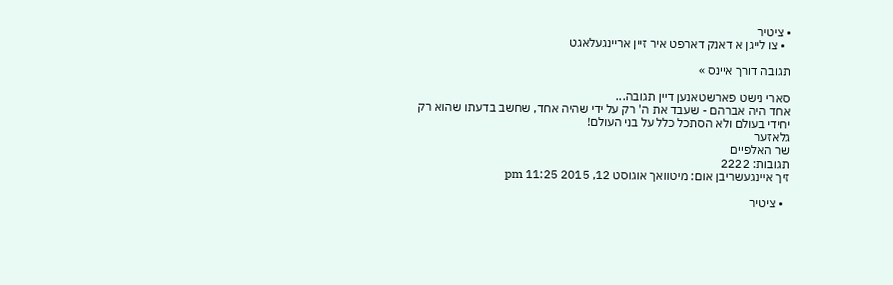• ציטיר
  • צו לייגן א דאנק דארפט איר זיין אריינגעלאגט

תגובה דורך איינס »

סארי נישט פארשטאנען דיין תגובה...
אחד היה אברהם - שעבד את ה' רק על ידי שהיה אחד, שחשב בדעתו שהוא רק יחידי בעולם ולא הסתכל כלל על בני העולם!
גלאזער
שר האלפיים
תגובות: 2222
זיך איינגעשריבן אום: מיטוואך אוגוסט 12, 2015 11:25 pm

  • ציטיר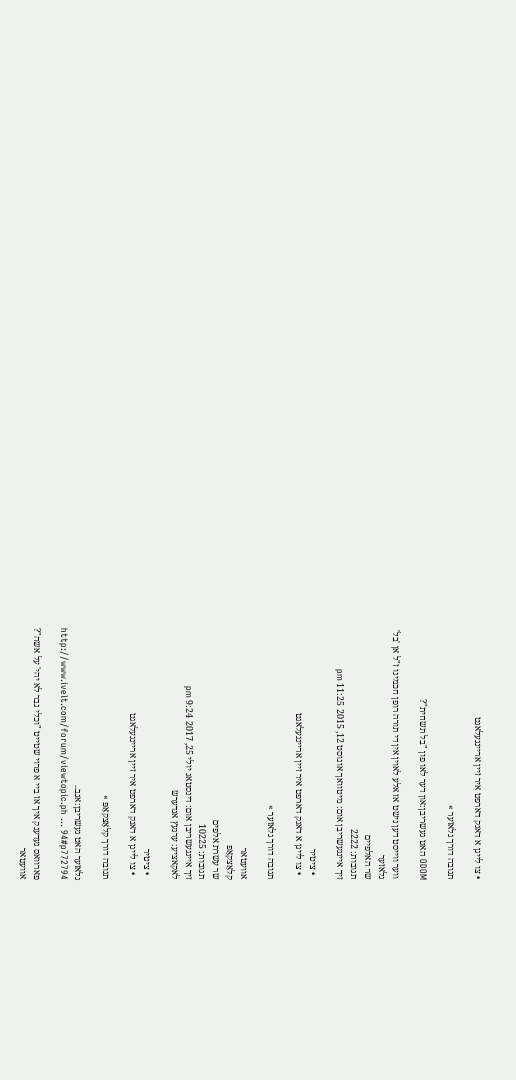• צו לייגן א דאנק דארפט איר זיין אריינגעלאגט

תגובה דורך גלאזער »

ODOM האט געשריבן:און דער לאו פון "בל תשחית"?

ווער ווייסט דען נישט אז אלע לאוין אין די תורה רופן חכמינו ז"ל אן 'בל'
גלאזער
שר האלפיים
תגובות: 2222
זיך איינגעשריבן אום: מיטוואך אוגוסט 12, 2015 11:25 pm

  • ציטיר
  • צו לייגן א דאנק דארפט איר זיין אריינגעלאגט

תגובה דורך גלאזער »

אוועטאר
קלאָצקאָפּ
שר עשרת אלפים
תגובות: 10225
זיך איינגעשריבן אום: דינסטאג יולי 25, 2017 9:24 pm
לאקאציע: ערגעץ אנדערש

  • ציטיר
  • צו לייגן א דאנק דארפט איר זיין אריינגעלאגט

תגובה דורך קלאָצקאָפּ »

גלאזער האט געשריבן:אגב..
http://www.ivelt.com/forum/viewtopic.ph ... 94#p772794

פארוואס געדענק איך אז ביי א פרוי שטייט "וכלי גבר לא יהי' על אשה"?
אוועטאר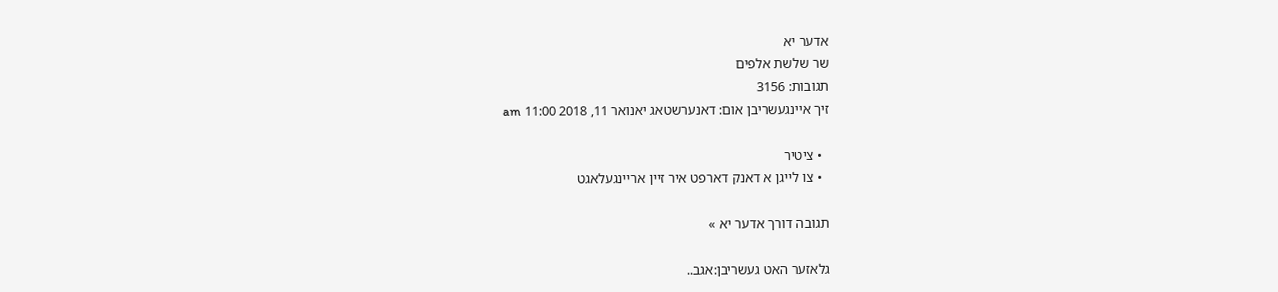אדער יא
שר שלשת אלפים
תגובות: 3156
זיך איינגעשריבן אום: דאנערשטאג יאנואר 11, 2018 11:00 am

  • ציטיר
  • צו לייגן א דאנק דארפט איר זיין אריינגעלאגט

תגובה דורך אדער יא »

גלאזער האט געשריבן:אגב..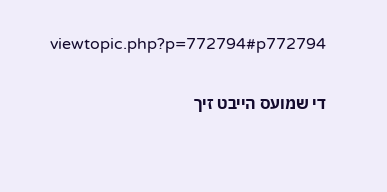viewtopic.php?p=772794#p772794

די שמועס הייבט זיך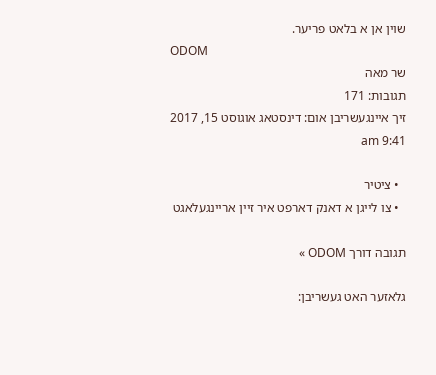שוין אן א בלאט פריער.
ODOM
שר מאה
תגובות: 171
זיך איינגעשריבן אום: דינסטאג אוגוסט 15, 2017 9:41 am

  • ציטיר
  • צו לייגן א דאנק דארפט איר זיין אריינגעלאגט

תגובה דורך ODOM »

גלאזער האט געשריבן: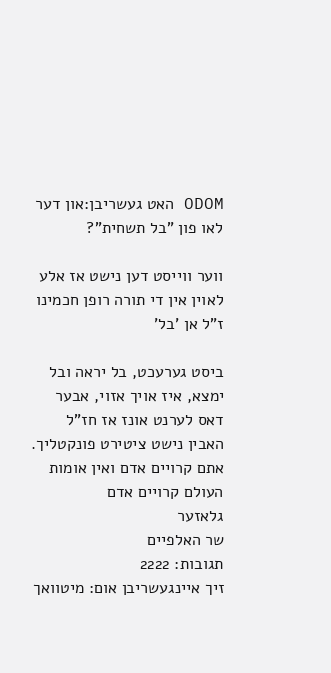ODOM האט געשריבן:און דער לאו פון "בל תשחית"?

ווער ווייסט דען נישט אז אלע לאוין אין די תורה רופן חכמינו ז"ל אן 'בל'

ביסט גערעכט, בל יראה ובל ימצא, איז אויך אזוי, אבער דאס לערנט אונז אז חז"ל האבין נישט ציטירט פונקטליך.
אתם קרויים אדם ואין אומות העולם קרויים אדם
גלאזער
שר האלפיים
תגובות: 2222
זיך איינגעשריבן אום: מיטוואך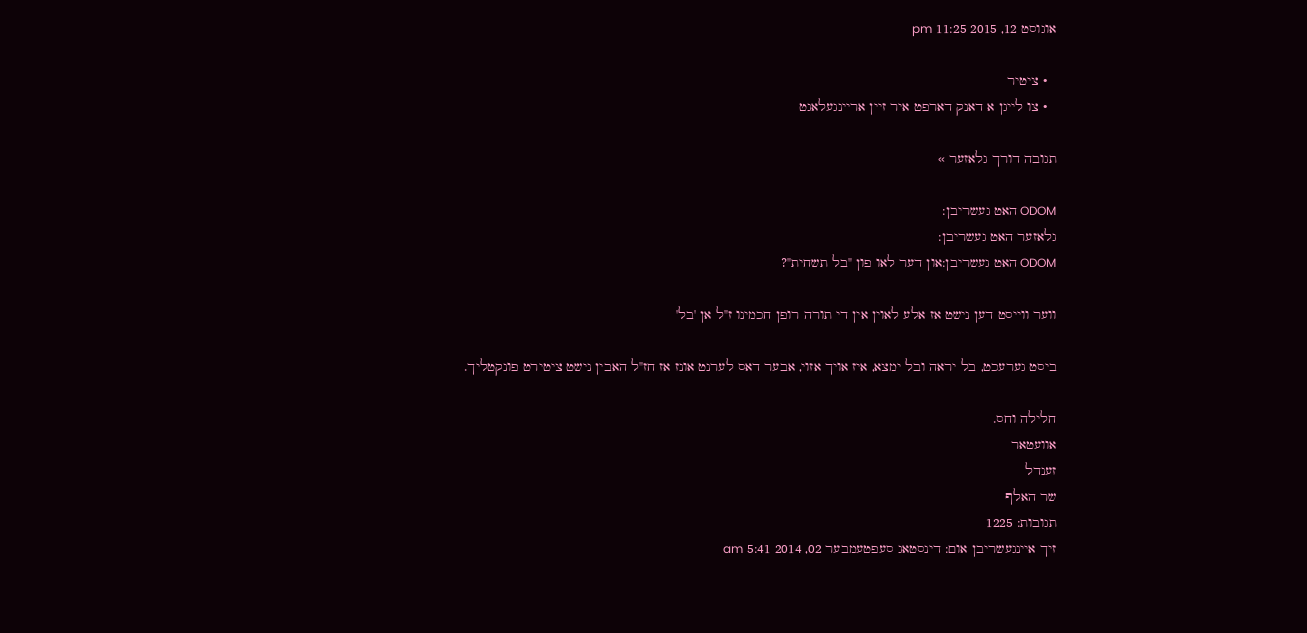אוגוסט 12, 2015 11:25 pm

  • ציטיר
  • צו לייגן א דאנק דארפט איר זיין אריינגעלאגט

תגובה דורך גלאזער »

ODOM האט געשריבן:
גלאזער האט געשריבן:
ODOM האט געשריבן:און דער לאו פון "בל תשחית"?

ווער ווייסט דען נישט אז אלע לאוין אין די תורה רופן חכמינו ז"ל אן 'בל'

ביסט גערעכט, בל יראה ובל ימצא, איז אויך אזוי, אבער דאס לערנט אונז אז חז"ל האבין נישט ציטירט פונקטליך.

חלילה וחס.
אוועטאר
זענדל
שר האלף
תגובות: 1225
זיך איינגעשריבן אום: דינסטאג סעפטעמבער 02, 2014 5:41 am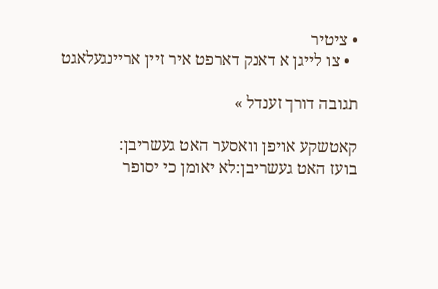• ציטיר
  • צו לייגן א דאנק דארפט איר זיין אריינגעלאגט

תגובה דורך זענדל »

קאטשקע אויפן וואסער האט געשריבן:
בועז האט געשריבן:לא יאומן כי יסופר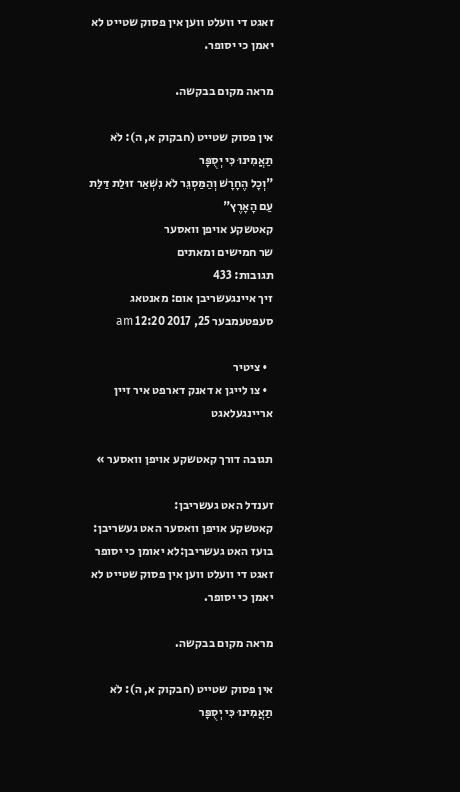זאגט די וועלט ווען אין פסוק שטייט לא יאמן כי יסופר.

מראה מקום בבקשה.

אין פסוק שטייט (חבקוק א, ה): לֹא תַאֲמִינוּ כִּי יְסֻפָּר
"וְכָל הֶחָרָשׁ וְהַמַּסְגֵּר לֹא נִשְׁאַר זוּלַת דַּלַּת עַם הָאָרֶץ"
קאטשקע אויפן וואסער
שר חמישים ומאתים
תגובות: 433
זיך איינגעשריבן אום: מאנטאג סעפטעמבער 25, 2017 12:20 am

  • ציטיר
  • צו לייגן א דאנק דארפט איר זיין אריינגעלאגט

תגובה דורך קאטשקע אויפן וואסער »

זענדל האט געשריבן:
קאטשקע אויפן וואסער האט געשריבן:
בועז האט געשריבן:לא יאומן כי יסופר זאגט די וועלט ווען אין פסוק שטייט לא יאמן כי יסופר.

מראה מקום בבקשה.

אין פסוק שטייט (חבקוק א, ה): לֹא תַאֲמִינוּ כִּי יְסֻפָּר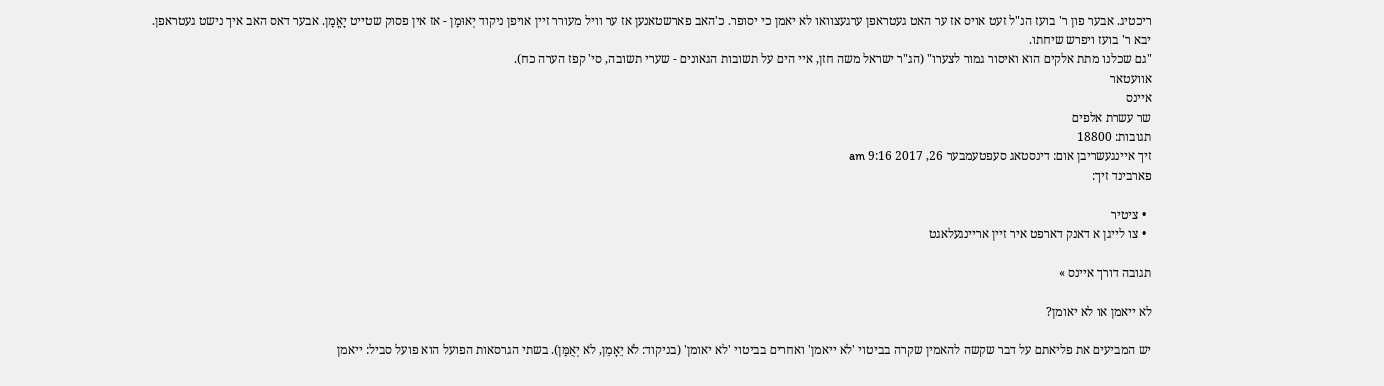ריכטיג. אבער פון ר' בועז הנ"ל זעט אויס אז ער האט געטראפן ערגעצוואו לא יאמן כי יסופר. כ'האב פארשטאנען אז ער וויל מעורר זיין אויפן ניקוד יְאוּמַן - אז אין פסוק שטייט יָאֳמַן. אבער דאס האב איך נישט געטראפן.
יבא ר' בועז ויפרש שיחתו.
"גם שכלנו מתת אלקים הוא ואיסור גמור לצערו" (הג"ר ישראל משה חזן, איי הים על תשובות הגאונים - שערי תשובה, סי' קפז הערה כח).
אוועטאר
איינס
שר עשרת אלפים
תגובות: 18800
זיך איינגעשריבן אום: דינסטאג סעפטעמבער 26, 2017 9:16 am
פארבינד זיך:

  • ציטיר
  • צו לייגן א דאנק דארפט איר זיין אריינגעלאגט

תגובה דורך איינס »

לא ייאמן או לא יאומן?

יש המביעים את פליאתם על דבר שקשה להאמין שקרה בביטוי 'לא ייאמן' ואחרים בביטוי 'לא יאומן' (בניקוד: לֹא יֵאָמֵן, לֹא יְאֻמַּן). בשתי הגרסאות הפועל הוא פועל סביל: ייאמן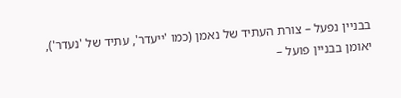בבניין נפעל – צורת העתיד של נאמן (כמו 'ייעדר', עתיד של 'נעדר'), יאומן בבניין פועל –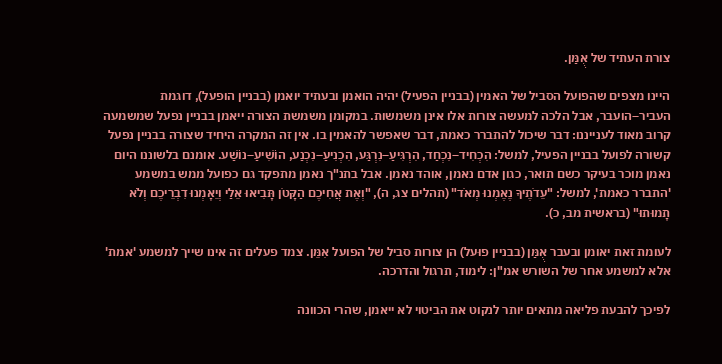צורת העתיד של אֻמַּן.

היינו מצפים שהפועל הסביל של האמין (בבניין הפעיל) יהיה הואמן ובעתיד יואמן (בבניין הופעל), דוגמת העביר–הועבר, אבל הלכה למעשה צורות אלו אינן משמשות. במקומן משמשת הצורה ייאמן בבניין נפעל שמשמעה קרוב מאוד לענייננו: דבר שיכול להתברר כאמת, דבר שאפשר להאמין בו. אין זה המקרה היחיד שצורה בבניין נפעל קשורה לפועל בבניין הפעיל, למשל: הִכְחִיד–נִכְחַד, הִרְגִּיעַ–נִרְגַּע, הִכְנִיעַ–נִכְנַע, הוֹשִׁיעַ–נוֹשַׁע. אומנם בלשוננו היום נאמן מוכר בעיקר כשם תואר, כגון אדם נאמן, אוהד נאמן. אבל בתנ"ך נאמן מתפקד גם כפועל ממש במשמע 'התברר כאמת', למשל: "עֵדֹתֶיךָ נֶאֶמְנוּ מְאֹד" (תהלים צג, ה), "וְאֶת אֲחִיכֶם הַקָּטֹן תָּבִיאוּ אֵלַי וְיֵאָמְנוּ דִבְרֵיכֶם וְלֹא תָמוּתוּ" (בראשית מב, כ).

לעומת זאת יאומן ובעבר אֻמַּן (בבניין פוּעל) הן צורות סביל של הפועל אִמֵּן. צמד פעלים זה אינו שייך למשמע 'אמת' אלא למשמע אחר של השורש אמ"ן: לימוד, תרגול והדרכה.

לפיכך להבעת פליאה מתאים יותר לנקוט את הביטוי לא ייאמן, שהרי הכוונה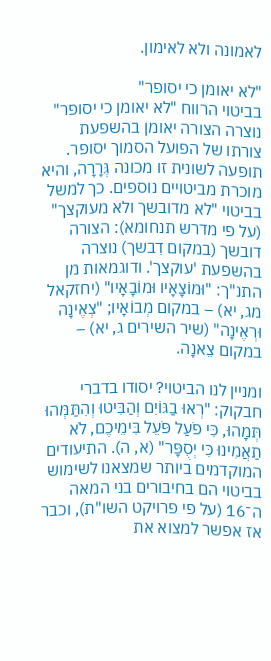לאמונה ולא לאימון.

"לא יאומן כי יסופר"
בביטוי הרווח "לא יאומן כי יסופר" נוצרה הצורה יאומן בהשפעת צורתו של הפועל הסמוך יסופר. תופעה לשונית זו מכונה גְּרָרָה, והיא מוכרת מביטויים נוספים. כך למשל בביטוי "לא מדובשך ולא מעוקצך" (על פי מדרש תנחומא): הצורה דובשך (במקום דִבשך) נוצרה בהשפעת 'עוקצך'. ודוגמאות מן התנ"ך: "וּמוֹצָאָיו וּמוֹבָאָיו" (יחזקאל מג, יא) – במקום מְבוֹאָיו; "צְאֶינָה וּרְאֶינָה" (שיר השירים ג, יא) – במקום צֵאנָה.

ומניין לנו הביטוי? יסודו בדברי חבקוק: "רְאוּ בַגּוֹיִם וְהַבִּיטוּ וְהִתַּמְּהוּ תְּמָהוּ, כִּי פֹעַל פֹּעֵל בִּימֵיכֶם, לֹא תַאֲמִינוּ כִּי יְסֻפָּר" (א, ה). התיעודים המוקדמים ביותר שמצאנו לשימוש בביטוי הם בחיבורים בני המאה ה־16 (על פי פרויקט השו"ת), וכבר אז אפשר למצוא את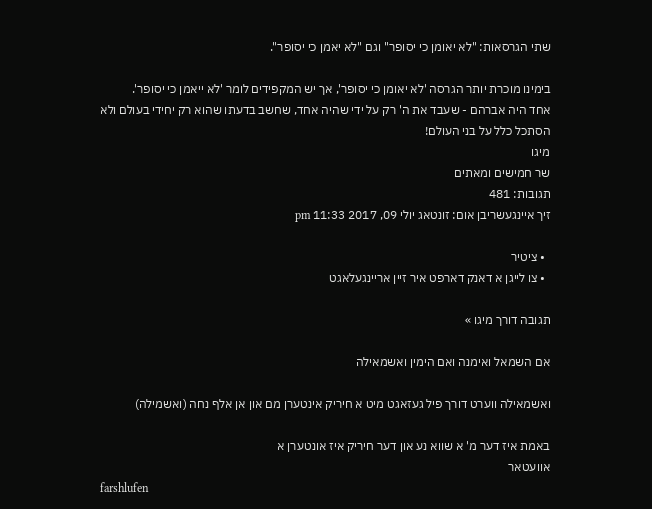שתי הגרסאות: "לא יאומן כי יסופר" וגם "לא יאמן כי יסופר".

בימינו מוכרת יותר הגרסה 'לא יאומן כי יסופר', אך יש המקפידים לומר 'לא ייאמן כי יסופר'.
אחד היה אברהם - שעבד את ה' רק על ידי שהיה אחד, שחשב בדעתו שהוא רק יחידי בעולם ולא הסתכל כלל על בני העולם!
מיגו
שר חמישים ומאתים
תגובות: 481
זיך איינגעשריבן אום: זונטאג יולי 09, 2017 11:33 pm

  • ציטיר
  • צו לייגן א דאנק דארפט איר זיין אריינגעלאגט

תגובה דורך מיגו »

אם השמאל ואימנה ואם הימין ואשמאילה

ואשמאילה ווערט דורך פיל געזאגט מיט א חיריק אינטערן מם און אן אלף נחה (ואשמילה)

באמת איז דער מ' א שווא נע און דער חיריק איז אונטערן א
אוועטאר
farshlufen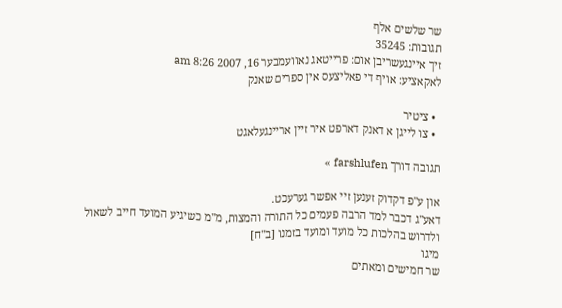שר שלשים אלף
תגובות: 35245
זיך איינגעשריבן אום: פרייטאג נאוועמבער 16, 2007 8:26 am
לאקאציע: אויף די פאליצעס אין ספרים שאנק

  • ציטיר
  • צו לייגן א דאנק דארפט איר זיין אריינגעלאגט

תגובה דורך farshlufen »

און ע"פ דקדוק זענען זיי אפשר גערעכט.
דאע"ג דכבר למד הרבה פעמים כל התורה והמצות, מ"מ כשיגיע המועד חייב לשאול ולדרוש בהלכות כל מועד ומועד בזמנו [ב"ח]
מיגו
שר חמישים ומאתים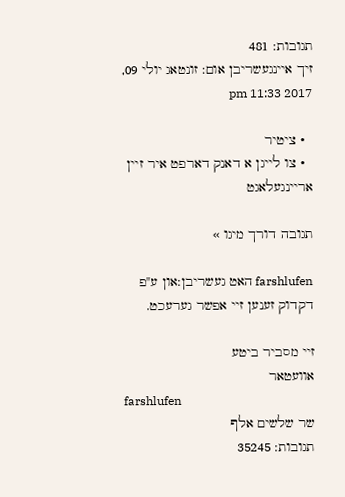תגובות: 481
זיך איינגעשריבן אום: זונטאג יולי 09, 2017 11:33 pm

  • ציטיר
  • צו לייגן א דאנק דארפט איר זיין אריינגעלאגט

תגובה דורך מיגו »

farshlufen האט געשריבן:און ע"פ דקדוק זענען זיי אפשר גערעכט.

זיי מסביר ביטע
אוועטאר
farshlufen
שר שלשים אלף
תגובות: 35245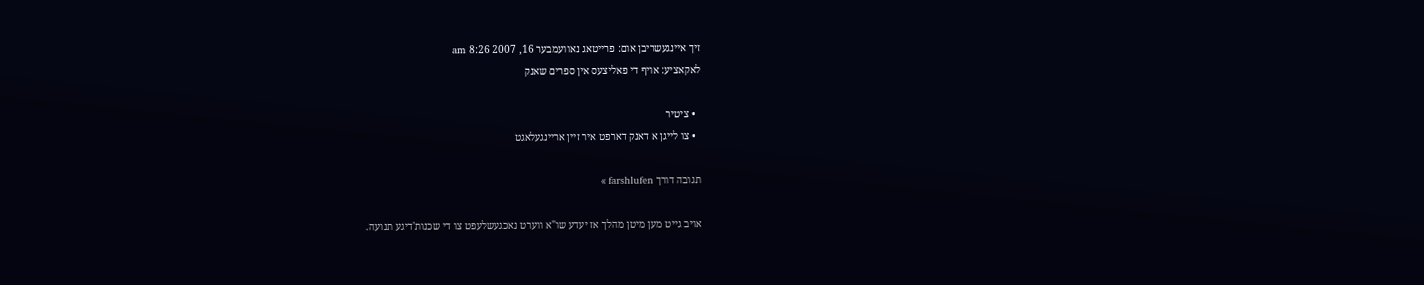זיך איינגעשריבן אום: פרייטאג נאוועמבער 16, 2007 8:26 am
לאקאציע: אויף די פאליצעס אין ספרים שאנק

  • ציטיר
  • צו לייגן א דאנק דארפט איר זיין אריינגעלאגט

תגובה דורך farshlufen »

אויב גייט מען מיטן מהלך אז יעדע שו"א ווערט נאכגעשלעפט צו די שכנות'דיגע תנועה.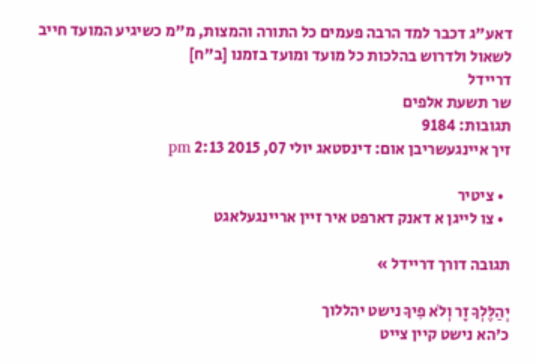דאע"ג דכבר למד הרבה פעמים כל התורה והמצות, מ"מ כשיגיע המועד חייב לשאול ולדרוש בהלכות כל מועד ומועד בזמנו [ב"ח]
דריידל
שר תשעת אלפים
תגובות: 9184
זיך איינגעשריבן אום: דינסטאג יולי 07, 2015 2:13 pm

  • ציטיר
  • צו לייגן א דאנק דארפט איר זיין אריינגעלאגט

תגובה דורך דריידל »

יְהַלֶּלְךָ זָר וְלֹא פִיךָ נישט יהללוך
כ'הא נישט קיין צייט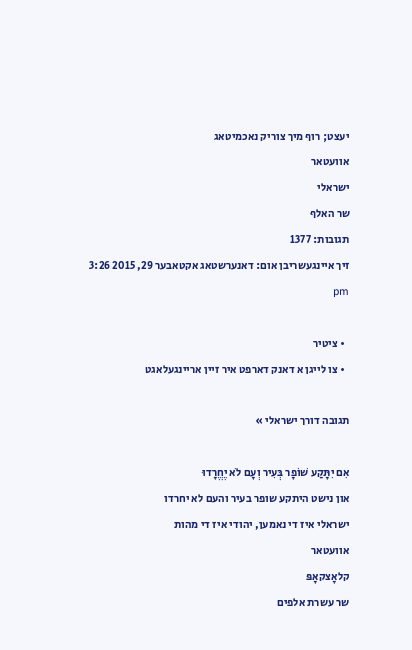יעצט; רוף מיך צוריק נאכמיטאג
אוועטאר
ישראלי
שר האלף
תגובות: 1377
זיך איינגעשריבן אום: דאנערשטאג אקטאבער 29, 2015 3:26 pm

  • ציטיר
  • צו לייגן א דאנק דארפט איר זיין אריינגעלאגט

תגובה דורך ישראלי »

אִם יִתָּקַע שׁוֹפָר בְּעִיר וְעָם לֹא יֶחֱרָדוּ
און נישט היתקע שופר בעיר והעם לא יחרדו
ישראלי איז די נאמען, יהודי איז די מהות
אוועטאר
קלאָצקאָפּ
שר עשרת אלפים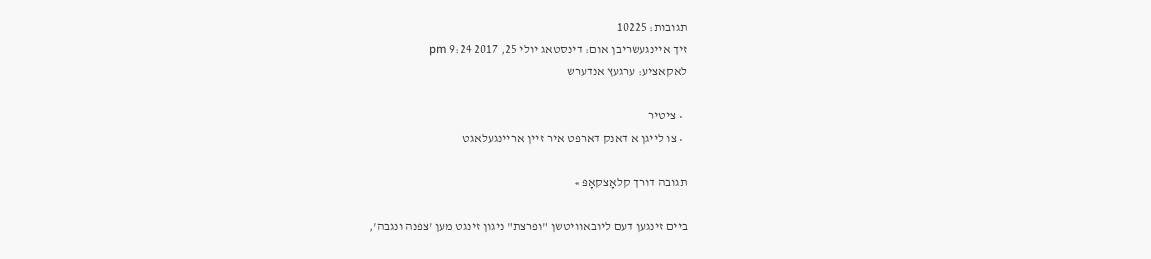תגובות: 10225
זיך איינגעשריבן אום: דינסטאג יולי 25, 2017 9:24 pm
לאקאציע: ערגעץ אנדערש

  • ציטיר
  • צו לייגן א דאנק דארפט איר זיין אריינגעלאגט

תגובה דורך קלאָצקאָפּ »

ביים זינגען דעם ליובאוויטשן "ופרצת" ניגון זינגט מען 'צפנה ונגבה',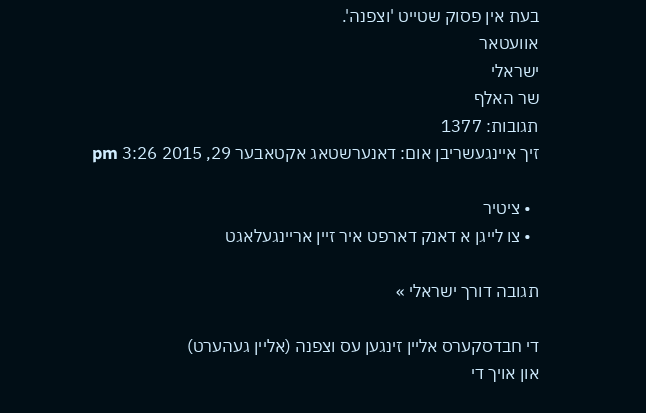בעת אין פסוק שטייט 'וצפנה'.
אוועטאר
ישראלי
שר האלף
תגובות: 1377
זיך איינגעשריבן אום: דאנערשטאג אקטאבער 29, 2015 3:26 pm

  • ציטיר
  • צו לייגן א דאנק דארפט איר זיין אריינגעלאגט

תגובה דורך ישראלי »

די חבדסקערס אליין זינגען עס וצפנה (אליין געהערט)
און אויך די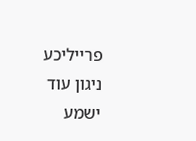פרייליכע ניגון עוד ישמע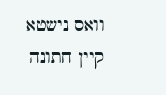וואס נישטא קיין חתונה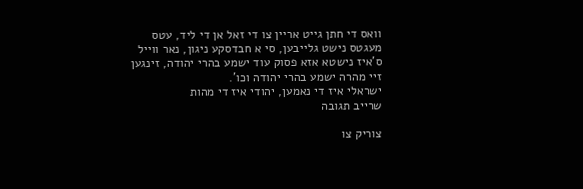וואס די חתן גייט אריין צו די זאל אן די ליד, עטס מעגטס נישט גלייבען, סי א חבדסקע ניגון, נאר ווייל ס'איז נישטא אזא פסוק עוד ישמע בהרי יהודה, זינגען זיי מהרה ישמע בהרי יהודה וכו'.
ישראלי איז די נאמען, יהודי איז די מהות
שרייב תגובה

צוריק צו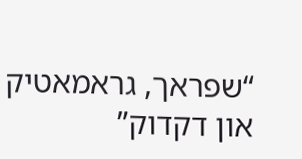“שפראך, גראמאטיק און דקדוק”